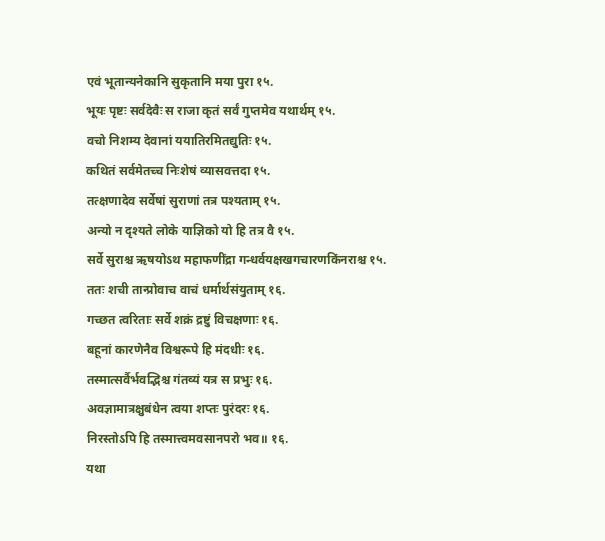एवं भूतान्यनेकानि सुकृतानि मया पुरा १५.
भूयः पृष्टः सर्वदेवैः स राजा कृतं सर्वं गुप्तमेव यथार्थम् १५.
वचो निशम्य देवानां ययातिरमितद्युतिः १५.
कथितं सर्वमेतच्च निःशेषं व्यासवत्तदा १५.
तत्क्षणादेव सर्वेषां सुराणां तत्र पश्यताम् १५.
अन्यो न दृश्यते लोके याज्ञिको यो हि तत्र वै १५.
सर्वे सुराश्च ऋषयोऽथ महाफणींद्रा गन्धर्वयक्षखगचारणकिंनराश्च १५.
ततः शची तान्प्रोवाच वाचं धर्मार्थसंयुताम् १६.
गच्छत त्वरिताः सर्वे शक्रं द्रष्टुं विचक्षणाः १६.
बहूनां कारणेनैव विश्वरूपे हि मंदधीः १६.
तस्मात्सर्वैर्भवद्भिश्च गंतव्यं यत्र स प्रभुः १६.
अवज्ञामात्रक्षुबंधेन त्वया शप्तः पुरंदरः १६.
निरस्तोऽपि हि तस्मात्त्वमवसानपरो भव॥ १६.
यथा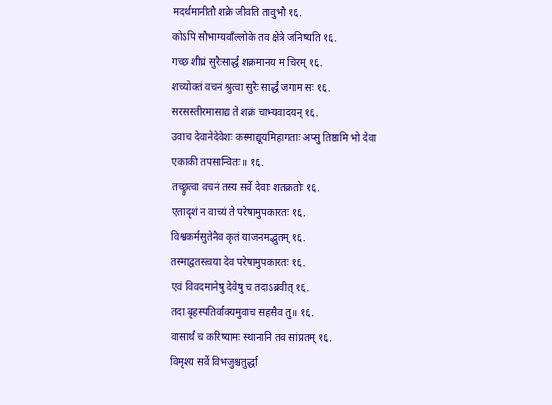मदर्थमानीतौ शक्रे जीवति तावुभौ १६.
कोऽपि सौभाग्यवाँल्लोके तव क्षेत्रे जनिष्यति १६.
गच्छ शीघ्रं सुरैःसार्द्धं शक्रमानय म चिरम् १६.
शच्योक्तं वचनं श्रुत्वा सुरैः सार्द्धं जगाम सः १६.
सरसस्तीरमासाद्य ते शक्रं चाभ्यवादयन् १६.
उवाच देवानेदेवेशः कस्माद्यूयमिहागताः अप्सु तिष्ठामि भो देवा एकाकी तपसान्वितः॥ १६.
तच्छ्रुत्वा वचनं तस्य सर्वे देवाः शतक्रतोः १६.
एतादृशं न वाच्यं ते परेषामुपकारतः १६.
विश्वकर्मसुतेनैव कृतं याजनमद्भुतम् १६.
तस्माद्वतस्त्वया देव परेषामुपकारतः १६.
एवं विवदमानेषु देवेषु च तदाऽब्रवीत् १६.
तदा बृहस्पतिर्वाक्यमुवाच सहसैव तु॥ १६.
वासार्थं च करिष्यामः स्थानानि तव सांप्रतम् १६.
विमृश्य सर्वे विभजुश्चतुर्द्धा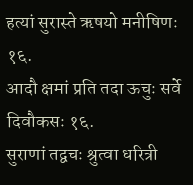हत्यां सुरास्ते ऋषयो मनीषिणः १६.
आदौ क्षमां प्रति तदा ऊचुः सर्वे दिवौकसः १६.
सुराणां तद्वचः श्रुत्वा धरित्री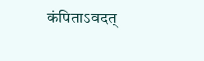कंपिताऽवदत्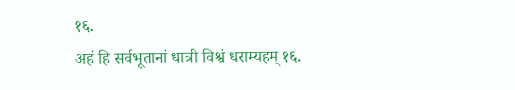१६.
अहं हि सर्वभूतानां धात्री विश्वं धराम्यहम् १६.